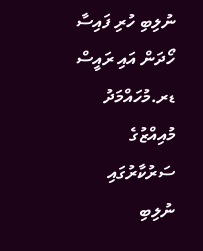ނުލިބި ހުރި ފައިސާ ހޯދަން އައި ރައީސް ޑރ.މުހައްމަދު މުއިއްޒުގެ ސަރުކާރުގައި ނުލިބި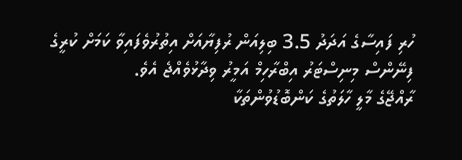ހުރި ފައިސާގެ އަދަދު 3.5 ބިލިއަން ރުފިޔާއަށް އިތުރުވެފައިވާ ކަމަށް ކުރީގެ ފިނޭންސް މިނިސްޓަރު އިބްރާހިމް އަމީރު ވިދާޅުވެއްޖެ އެވެ.
ރާއްޖޭގެ މާލީ ހާލަތުގެ ކަންބޮޑުވުންތަކާ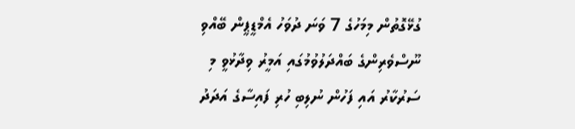ގުޅޭގޮތުން މިމަހުގެ 7 ވަނަ ދުވަހު އެމްޑީޕީން ބޭއްވި ނޫސްވެރިންގެ ބައްދަލުވުމުގައި އަމީރު ވިދާޅުވީ މި ސަރުކާރު އައި ފަހުން ނުލިބި ހުރި ފައިސާގެ އަދަދު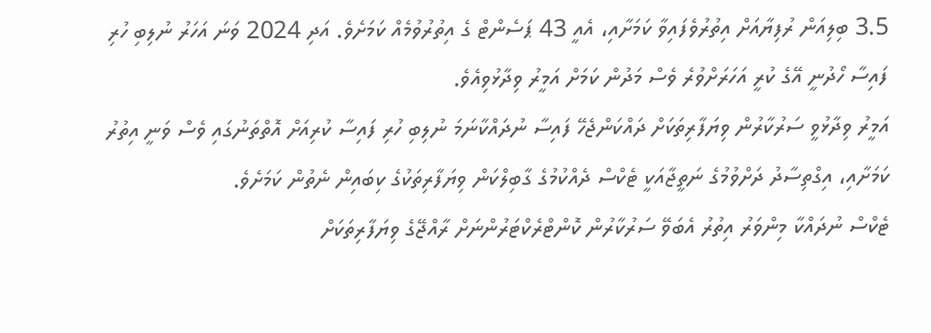3.5 ބިލިއަން ރުފިޔާއަށް އިތުރުވެފައިވާ ކަމަށާއި، އެއީ 43 ޕަސެންޓް ގެ އިތުރުވުމެއް ކަމަށެވެ. އަދި 2024 ވަނަ އަހަރު ނުލިބި ހުރި ފައިސާ ހޯދުނީ އޭގެ ކުރީ އަހަރަށްވުރެ ވެސް މަދުން ކަމަށް އަމީރު ވިދާޅުވިއެވެ.
އަމީރު ވިދާޅުވީ ސަރުކާރުން ވިޔަފާރިތަކަށް ދައްކަންޖެހޭ ފައިސާ ނުދައްކާނަމަ ނުލިބި ހުރި ފައިސާ ކުރިއަށް އޮތްތަނުގައި ވެސް ވަނީ އިތުރު ކަމަށާއި، އިގްތިސާދު ދަށްވުމުގެ ނަތީޖާއަކީ ޓެކްސް ދެއްކުމުގެ ގާބިލްކަން ވިޔަފާރިތަކުގެ ކިބައިން ނެތުން ކަމަށެވެ.
ޓެކްސް ނުދައްކާ މިންވަރު އިތުރު އެބަވޭ ސަރުކާރުން ކޮންޓްރެކްޓަރުންނަށް ރާއްޖޭގެ ވިޔަފާރިތަކަށް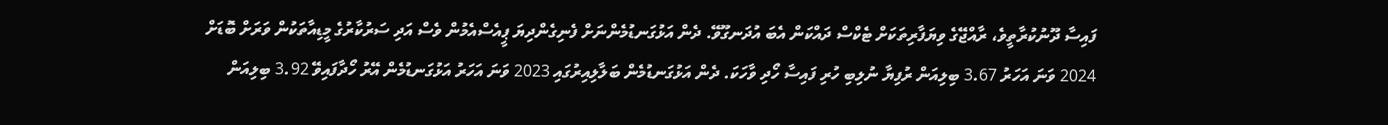ފައިސާ ދޫނުކުރާތީވެ، ރާއްޖޭގެ ވިޔަފާރިތަކަށް ޓެކްސް ދައްކަން އެބަ އުދަނގޫވޭ. ދެން އަޅުގަނޑުމެންނަށް ފެނިގެންދިޔަ ޕީއެސްއެމުން ވެސް އަދި ސަރުކާރުގެ މީޑިއާތަކުން ވަރަށް ބޮޑަށް 2024 ވަނަ އަހަރު 3.67 ބިލިއަން ރުފިޔާ ނުލިބި ހުރި ފައިސާ ހޯދި ވާހަކަ. ދެން އަޅުގަނޑުމެން ބަލާލިއިރުގައި 2023 ވަނަ އަހަރު އަޅުގަނޑުމެން އޭރު ހޯދާފައިވޭ 3.92 ބިލިއަން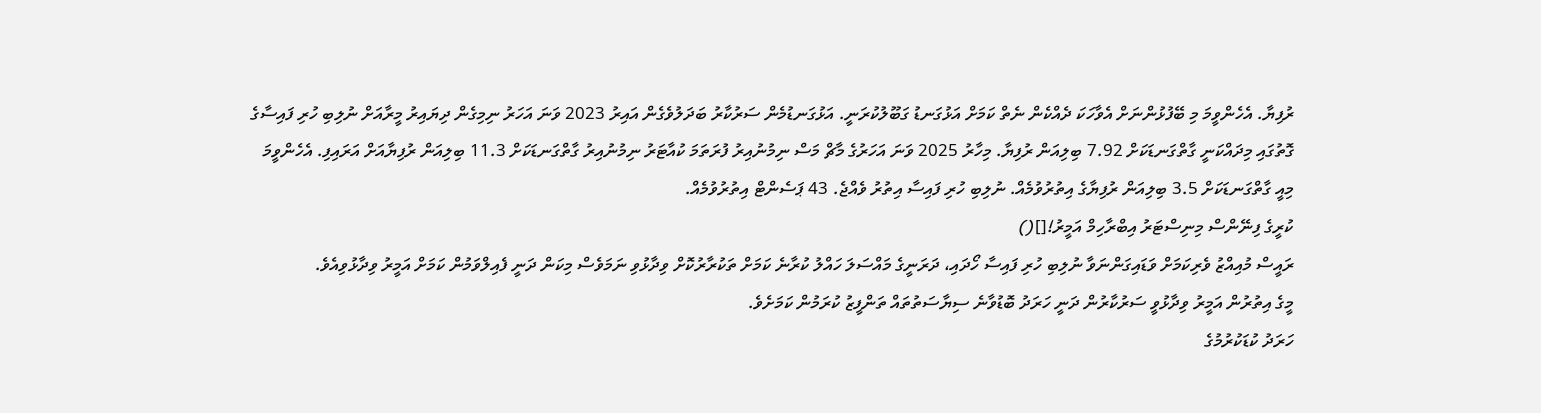ރުފިޔާ. އެހެންވީމަ މި ބޭފުޅުންނަށް އެވާހަކަ ދެއްކެން ނެތް ކަމަށް އަޅުގަނޑު ގަބޫލުކުރަނީ. އަޅުގަނޑުމެން ސަރުކާރު ބަދަލުވެގެން އައިރު 2023 ވަނަ އަހަރު ނިމިގެން ދިޔައިރު މީރާއަށް ނުލިބި ހުރި ފައިސާގެ ގޮތުގައި މިދައްކަނީ ގާތްގަނޑަކަށް 7.92 ބިލިއަން ރުފިޔާ. މިހާރު 2025 ވަނަ އަހަރުގެ މާޗް މަސް ނިމުނުއިރު ފުރަތަމަ ކުއާޓަރު ނިމުނުއިރު ގާތްގަނޑަކަށް 11.3 ބިލިއަން ރުފިޔާއަށް އަރައިފި. އެހެންވީމަ މިއީ ގާތްގަނޑަކަށް 3.5 ބިލިއަން ރުފިޔާގެ އިތުރުވުމެއް. ނުލިބި ހުރި ފައިސާ އިތުރު ވެއްޖެ. 43 ޕަސެންޓް އިތުރުވުމެއް.
ކުރީގެ ފިނޭންސް މިނިސްޓަރު އިބްރާހިމް އަމީރު![]()
ރައީސް މުއިއްޒު ވެރިކަމަށް ވަޑައިގަންނަވާ ނުލިބި ހުރި ފައިސާ ހޯދައި، ދަރަނީގެ މައްސަލަ ހައްލު ކުރާނެ ކަމަށް ތަކުރާރުކޮށް ވިދާޅުވި ނަމަވެސް މިކަން ދަނީ ފެއިލްވަމުން ކަމަށް އަމީރު ވިދާޅުވިއެވެ.
މީގެ އިތުރުން އަމީރު ވިދާޅުވީ ސަރުކާރުން ދަނީ ހަރަދު ބޮޑުވާނެ ސިޔާސަތުތައް ތަންފީޒު ކުރަމުން ކަމަށެވެ.
ހަރަދު ކުޑަކުރުމުގެ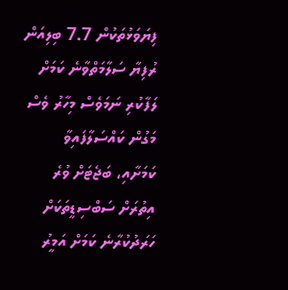ފިޔަވަޅުތަކުން 7.7 ބިލިއަން ރުފިޔާ ސަލާމަތްވާނެ ކަމަށް ލަފާކުރި ނަމަވެސް މިހާރު ވެސް މަގުން ކައްސަލާފައިވާ ކަމަށާއި، ބަޖެޓަށް ވުރެ އިތުރަށް ސަބްސިޑީތަކަށް ހަރަދުކުރާނެ ކަމަށް އަމީރު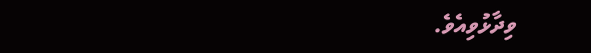ވިދާޅުވިއެވެ.